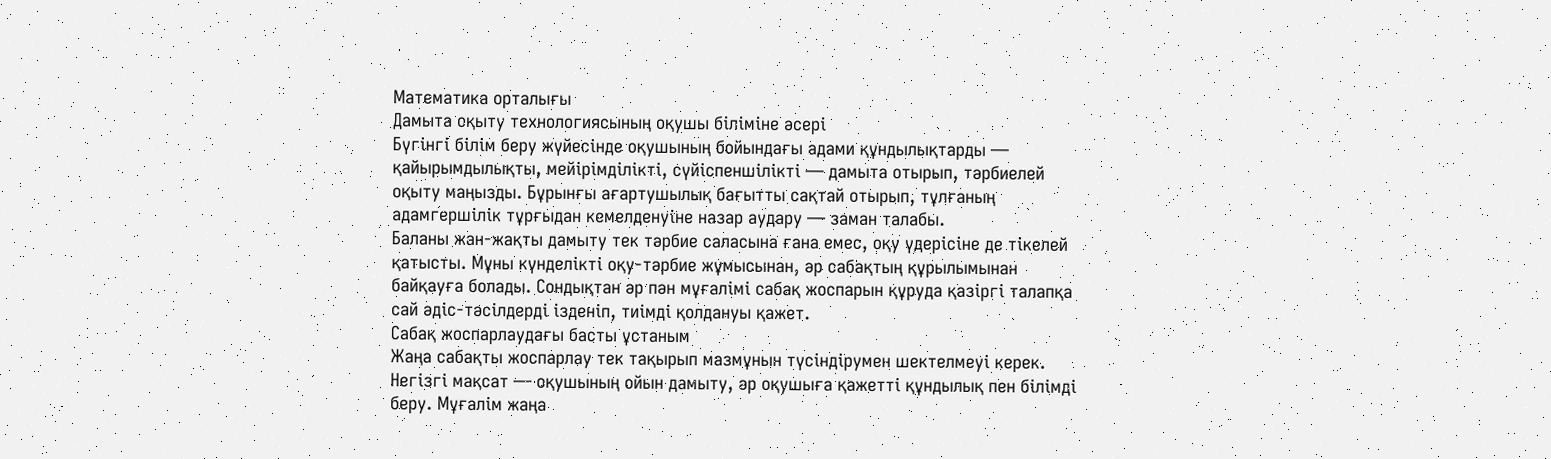Математика орталығы
Дамыта оқыту технологиясының оқушы біліміне әсері
Бүгінгі білім беру жүйесінде оқушының бойындағы адами құндылықтарды — қайырымдылықты, мейірімділікті, сүйіспеншілікті — дамыта отырып, тәрбиелей оқыту маңызды. Бұрынғы ағартушылық бағытты сақтай отырып, тұлғаның адамгершілік тұрғыдан кемелденуіне назар аудару — заман талабы.
Баланы жан-жақты дамыту тек тәрбие саласына ғана емес, оқу үдерісіне де тікелей қатысты. Мұны күнделікті оқу-тәрбие жұмысынан, әр сабақтың құрылымынан байқауға болады. Сондықтан әр пән мұғалімі сабақ жоспарын құруда қазіргі талапқа сай әдіс-тәсілдерді ізденіп, тиімді қолдануы қажет.
Сабақ жоспарлаудағы басты ұстаным
Жаңа сабақты жоспарлау тек тақырып мазмұнын түсіндірумен шектелмеуі керек. Негізгі мақсат — оқушының ойын дамыту, әр оқушыға қажетті құндылық пен білімді беру. Мұғалім жаңа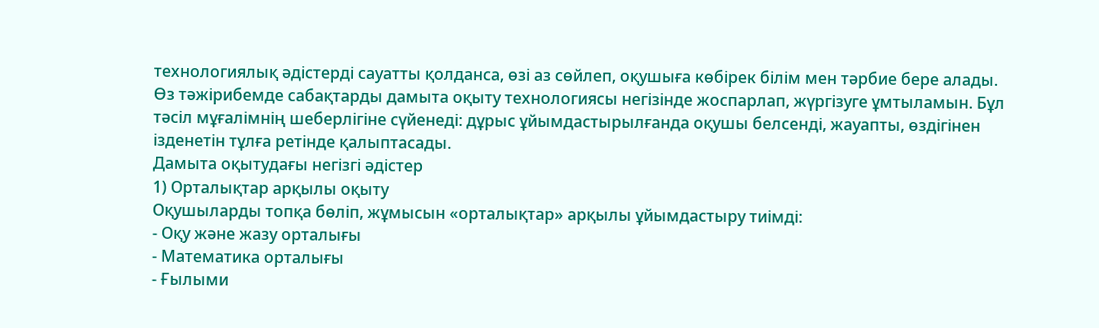технологиялық әдістерді сауатты қолданса, өзі аз сөйлеп, оқушыға көбірек білім мен тәрбие бере алады.
Өз тәжірибемде сабақтарды дамыта оқыту технологиясы негізінде жоспарлап, жүргізуге ұмтыламын. Бұл тәсіл мұғалімнің шеберлігіне сүйенеді: дұрыс ұйымдастырылғанда оқушы белсенді, жауапты, өздігінен ізденетін тұлға ретінде қалыптасады.
Дамыта оқытудағы негізгі әдістер
1) Орталықтар арқылы оқыту
Оқушыларды топқа бөліп, жұмысын «орталықтар» арқылы ұйымдастыру тиімді:
- Оқу және жазу орталығы
- Математика орталығы
- Ғылыми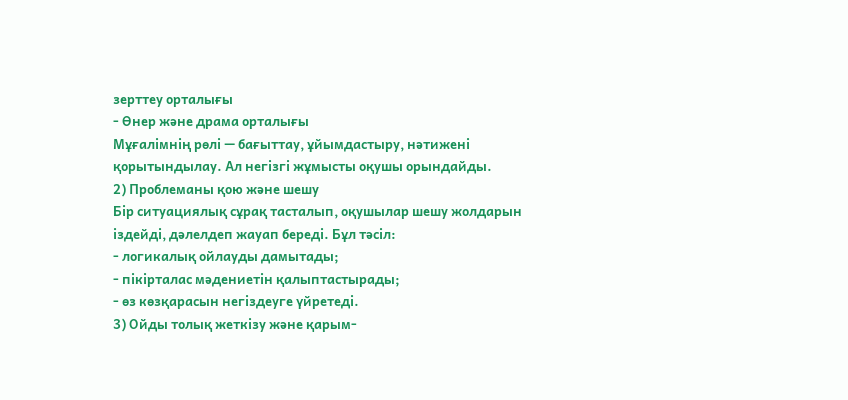зерттеу орталығы
- Өнер және драма орталығы
Мұғалімнің рөлі — бағыттау, ұйымдастыру, нәтижені қорытындылау. Ал негізгі жұмысты оқушы орындайды.
2) Проблеманы қою және шешу
Бір ситуациялық сұрақ тасталып, оқушылар шешу жолдарын іздейді, дәлелдеп жауап береді. Бұл тәсіл:
- логикалық ойлауды дамытады;
- пікірталас мәдениетін қалыптастырады;
- өз көзқарасын негіздеуге үйретеді.
3) Ойды толық жеткізу және қарым-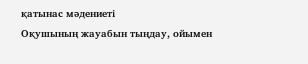қатынас мәдениеті
Оқушының жауабын тыңдау, ойымен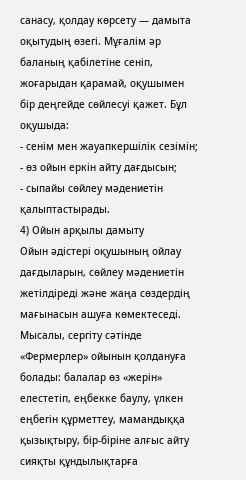санасу, қолдау көрсету — дамыта оқытудың өзегі. Мұғалім әр баланың қабілетіне сеніп, жоғарыдан қарамай, оқушымен бір деңгейде сөйлесуі қажет. Бұл оқушыда:
- сенім мен жауапкершілік сезімін;
- өз ойын еркін айту дағдысын;
- сыпайы сөйлеу мәдениетін қалыптастырады.
4) Ойын арқылы дамыту
Ойын әдістері оқушының ойлау дағдыларын, сөйлеу мәдениетін жетілдіреді және жаңа сөздердің мағынасын ашуға көмектеседі. Мысалы, сергіту сәтінде «Фермерлер» ойынын қолдануға болады: балалар өз «жерін» елестетіп, еңбекке баулу, үлкен еңбегін құрметтеу, мамандыққа қызықтыру, бір-біріне алғыс айту сияқты құндылықтарға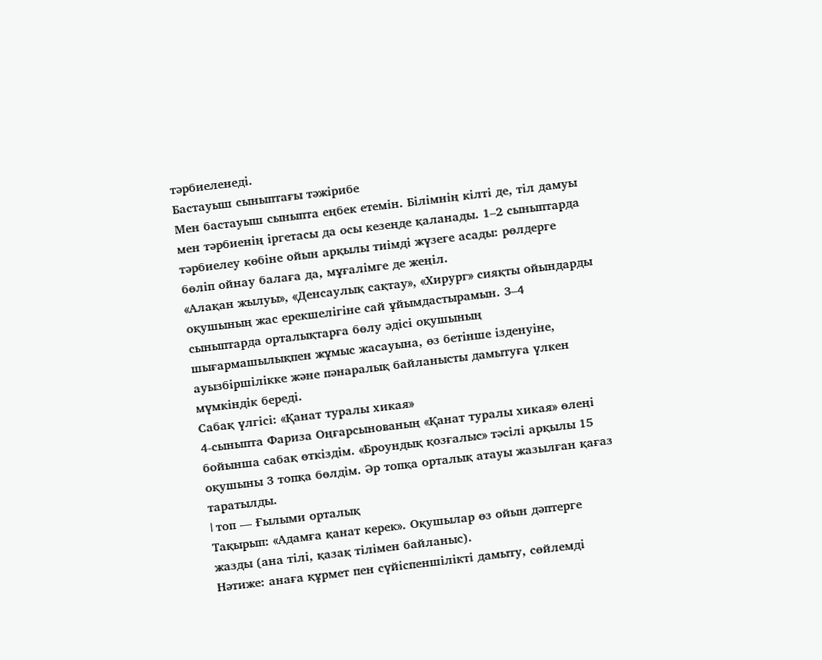тәрбиеленеді.
Бастауыш сыныптағы тәжірибе
Мен бастауыш сыныпта еңбек етемін. Білімнің кілті де, тіл дамуы мен тәрбиенің іргетасы да осы кезеңде қаланады. 1–2 сыныптарда тәрбиелеу көбіне ойын арқылы тиімді жүзеге асады: рөлдерге бөліп ойнау балаға да, мұғалімге де жеңіл.
«Алақан жылуы», «Денсаулық сақтау», «Хирург» сияқты ойындарды оқушының жас ерекшелігіне сай ұйымдастырамын. 3–4 сыныптарда орталықтарға бөлу әдісі оқушының шығармашылықпен жұмыс жасауына, өз бетінше ізденуіне, ауызбіршілікке және пәнаралық байланысты дамытуға үлкен мүмкіндік береді.
Сабақ үлгісі: «Қанат туралы хикая»
4-сыныпта Фариза Оңғарсынованың «Қанат туралы хикая» өлеңі бойынша сабақ өткіздім. «Броундық қозғалыс» тәсілі арқылы 15 оқушыны 3 топқа бөлдім. Әр топқа орталық атауы жазылған қағаз таратылды.
I топ — Ғылыми орталық
Тақырып: «Адамға қанат керек». Оқушылар өз ойын дәптерге жазды (ана тілі, қазақ тілімен байланыс).
Нәтиже: анаға құрмет пен сүйіспеншілікті дамыту, сөйлемді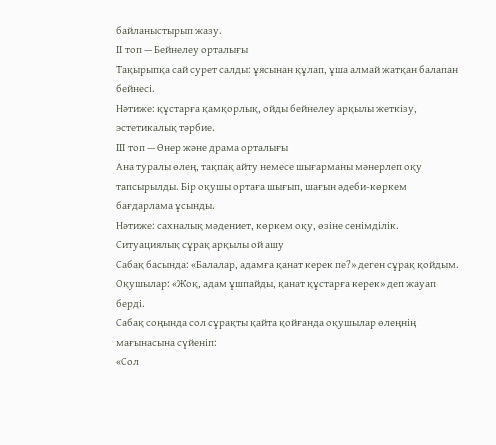байланыстырып жазу.
II топ — Бейнелеу орталығы
Тақырыпқа сай сурет салды: ұясынан құлап, ұша алмай жатқан балапан бейнесі.
Нәтиже: құстарға қамқорлық, ойды бейнелеу арқылы жеткізу, эстетикалық тәрбие.
III топ — Өнер және драма орталығы
Ана туралы өлең, тақпақ айту немесе шығарманы мәнерлеп оқу тапсырылды. Бір оқушы ортаға шығып, шағын әдеби-көркем бағдарлама ұсынды.
Нәтиже: сахналық мәдениет, көркем оқу, өзіне сенімділік.
Ситуациялық сұрақ арқылы ой ашу
Сабақ басында: «Балалар, адамға қанат керек пе?» деген сұрақ қойдым. Оқушылар: «Жоқ, адам ұшпайды, қанат құстарға керек» деп жауап берді.
Сабақ соңында сол сұрақты қайта қойғанда оқушылар өлеңнің мағынасына сүйеніп:
«Сол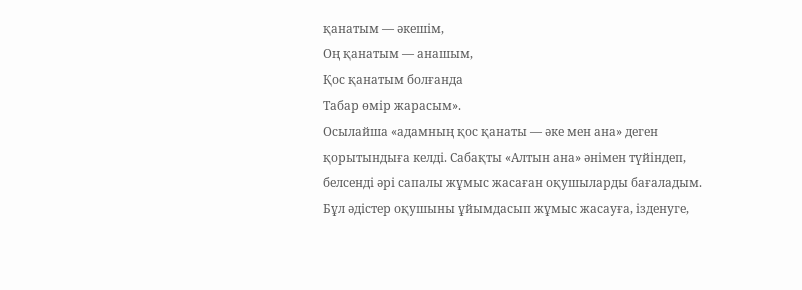қанатым — әкешім,
Оң қанатым — анашым,
Қос қанатым болғанда
Табар өмір жарасым».
Осылайша «адамның қос қанаты — әке мен ана» деген қорытындыға келді. Сабақты «Алтын ана» әнімен түйіндеп, белсенді әрі сапалы жұмыс жасаған оқушыларды бағаладым.
Бұл әдістер оқушыны ұйымдасып жұмыс жасауға, ізденуге,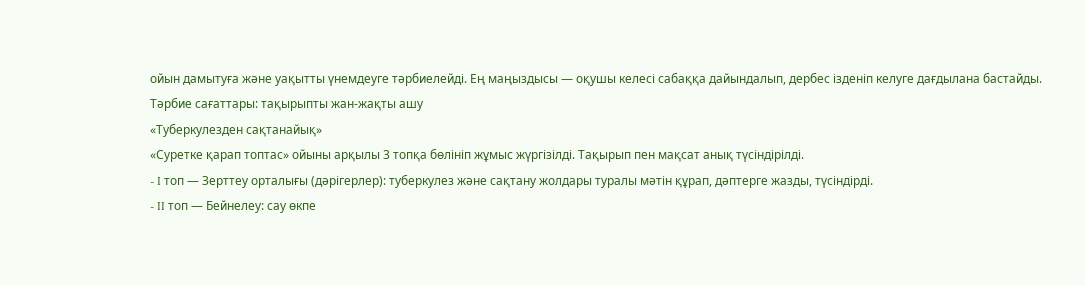ойын дамытуға және уақытты үнемдеуге тәрбиелейді. Ең маңыздысы — оқушы келесі сабаққа дайындалып, дербес ізденіп келуге дағдылана бастайды.
Тәрбие сағаттары: тақырыпты жан-жақты ашу
«Туберкулезден сақтанайық»
«Суретке қарап топтас» ойыны арқылы 3 топқа бөлініп жұмыс жүргізілді. Тақырып пен мақсат анық түсіндірілді.
- I топ — Зерттеу орталығы (дәрігерлер): туберкулез және сақтану жолдары туралы мәтін құрап, дәптерге жазды, түсіндірді.
- II топ — Бейнелеу: сау өкпе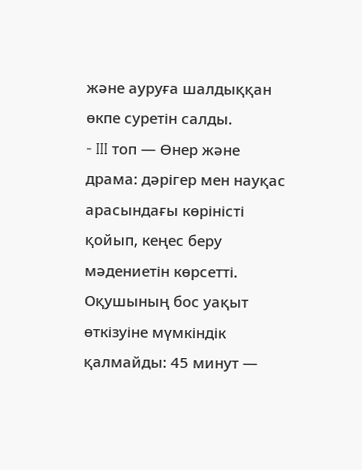және ауруға шалдыққан өкпе суретін салды.
- III топ — Өнер және драма: дәрігер мен науқас арасындағы көріністі қойып, кеңес беру мәдениетін көрсетті.
Оқушының бос уақыт өткізуіне мүмкіндік қалмайды: 45 минут —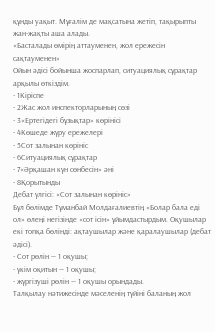құнды уақыт. Мұғалім де мақсатына жетіп, тақырыпты жан-жақты аша алады.
«Басталады өмірің аттауменен, жол ережесін сақтауменен»
Ойын әдісі бойынша жоспарлап, ситуациялық сұрақтар арқылы өткіздім.
- 1Кіріспе
- 2Жас жол инспекторларының сөзі
- 3«Ертегідегі бұзықтар» көрінісі
- 4Көшеде жүру ережелері
- 5Сот залынан көрініс
- 6Ситуациялық сұрақтар
- 7«Әрқашан күн сөнбесін» әні
- 8Қорытынды
Дебат үлгісі: «Сот залынан көрініс»
Бұл бөлімде Тұманбай Молдағалиевтің «Болар бала еді ол» өлеңі негізінде «сот ісін» ұйымдастырдым. Оқушылар екі топқа бөлінді: ақтаушылар және қаралаушылар (дебат әдісі).
- Сот рөлін — 1 оқушы;
- үкім оқитын — 1 оқушы;
- жүргізуші рөлін — 1 оқушы орындады.
Талқылау нәтижесінде мәселенің түйіні баланың жол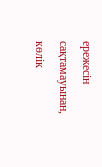ережесін сақтамауынан, көлік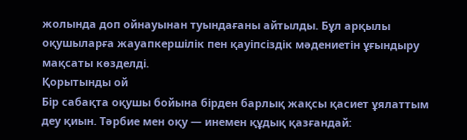жолында доп ойнауынан туындағаны айтылды. Бұл арқылы оқушыларға жауапкершілік пен қауіпсіздік мәдениетін ұғындыру мақсаты көзделді.
Қорытынды ой
Бір сабақта оқушы бойына бірден барлық жақсы қасиет ұялаттым деу қиын. Тәрбие мен оқу — инемен құдық қазғандай: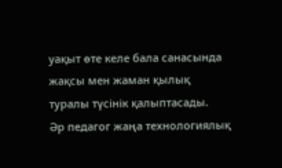уақыт өте келе бала санасында жақсы мен жаман қылық туралы түсінік қалыптасады.
Әр педагог жаңа технологиялық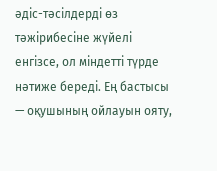әдіс-тәсілдерді өз тәжірибесіне жүйелі енгізсе, ол міндетті түрде нәтиже береді. Ең бастысы — оқушының ойлауын ояту,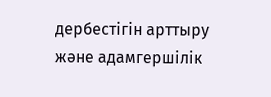дербестігін арттыру және адамгершілік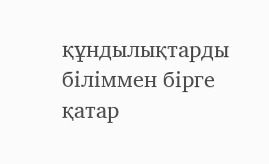құндылықтарды біліммен бірге қатар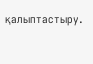қалыптастыру.